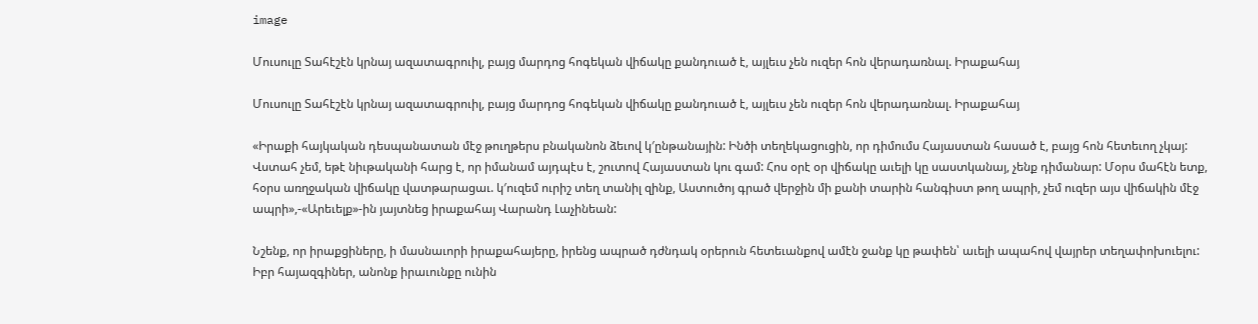image

Մուսուլը Տահէշէն կրնայ ազատագրուիլ, բայց մարդոց հոգեկան վիճակը քանդուած է, այլեւս չեն ուզեր հոն վերադառնալ. Իրաքահայ

Մուսուլը Տահէշէն կրնայ ազատագրուիլ, բայց մարդոց հոգեկան վիճակը քանդուած է, այլեւս չեն ուզեր հոն վերադառնալ. Իրաքահայ

«Իրաքի հայկական դեսպանատան մէջ թուղթերս բնականոն ձեւով կ′ընթանային: Ինծի տեղեկացուցին, որ դիմումս Հայաստան հասած է, բայց հոն հետեւող չկայ: Վստահ չեմ, եթէ նիւթականի հարց է, որ իմանամ այդպէս է, շուտով Հայաստան կու գամ: Հոս օրէ օր վիճակը աւելի կը սաստկանայ, չենք դիմանար: Մօրս մահէն ետք, հօրս առղջական վիճակը վատթարացաւ. կ′ուզեմ ուրիշ տեղ տանիլ զինք, Աստուծոյ գրած վերջին մի քանի տարին հանգիստ թող ապրի, չեմ ուզեր այս վիճակին մէջ ապրի»,-«Արեւելք»-ին յայտնեց իրաքահայ Վարանդ Լաչինեան:

Նշենք, որ իրաքցիները, ի մասնաւորի իրաքահայերը, իրենց ապրած դժնդակ օրերուն հետեւանքով ամէն ջանք կը թափեն՝ աւելի ապահով վայրեր տեղափոխուելու: Իբր հայազգիներ, անոնք իրաւունքը ունին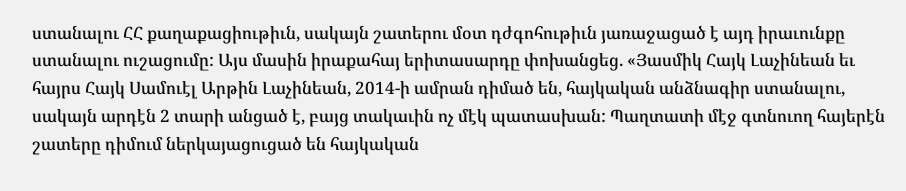ստանալու ՀՀ քաղաքացիութիւն, սակայն շատերու մօտ դժգոհութիւն յառաջացած է այդ իրաւունքը ստանալու ուշացումը: Այս մասին իրաքահայ երիտասարդը փոխանցեց. «Յասմիկ Հայկ Լաչինեան եւ հայրս Հայկ Սամուէլ Արթին Լաչինեան, 2014-ի ամրան դիմած են, հայկական անձնագիր ստանալու, սակայն արդէն 2 տարի անցած է, բայց տակաւին ոչ մէկ պատասխան: Պաղտատի մէջ գտնուող հայերէն շատերը դիմում ներկայացուցած են հայկական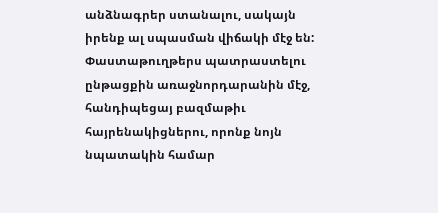անձնագրեր ստանալու, սակայն իրենք ալ սպասման վիճակի մէջ են: Փաստաթուղթերս պատրաստելու ընթացքին առաջնորդարանին մէջ, հանդիպեցայ բազմաթիւ հայրենակիցներու, որոնք նոյն նպատակին համար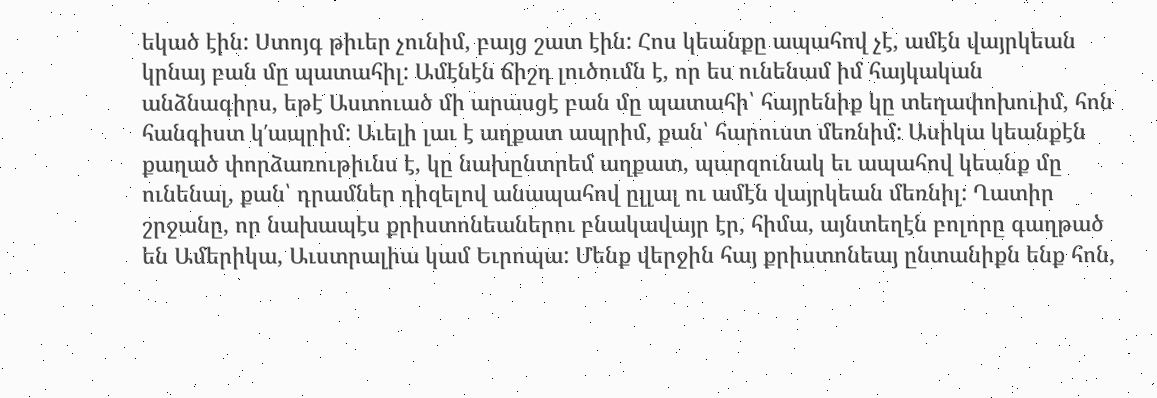եկած էին: Ստոյգ թիւեր չունիմ, բայց շատ էին: Հոս կեանքը ապահով չէ, ամէն վայրկեան կրնայ բան մը պատահիլ: Ամէնէն ճիշդ լուծումն է, որ ես ունենամ իմ հայկական անձնագիրս, եթէ Աստուած մի արասցէ բան մը պատահի՝ հայրենիք կը տեղափոխուիմ, հոն հանգիստ կ′ապրիմ: Աւելի լաւ է աղքատ ապրիմ, քան՝ հարուստ մեռնիմ: Ասիկա կեանքէն քաղած փորձառութիւնս է, կը նախընտրեմ աղքատ, պարզունակ եւ ապահով կեանք մը ունենալ, քան՝ դրամներ դիզելով անապահով ըլլալ ու ամէն վայրկեան մեռնիլ: Ղատիր շրջանը, որ նախապէս քրիստոնեաներու բնակավայր էր, հիմա, այնտեղէն բոլորը գաղթած են Ամերիկա, Աւստրալիա կամ Եւրոպա: Մենք վերջին հայ քրիստոնեայ ընտանիքն ենք հոն,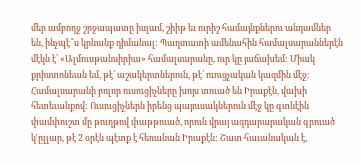մեր ամբողջ շրջապատը իսլամ, շիիթ եւ ուրիշ համայնքներու անդամներ են, ինչպէ՞ս կրնանք դիմանալ: Պաղտատի ամենահին համալսարաններէն մէկն է՝ «Ալմուսթանսիրիա» համալսարանը, ուր կը յաճախեմ: Միակ քրիստոնեան եմ, թէ՛ աշակերտներուն, թէ՛ ուուցչական կազմին մէջ: Համալսարանի բոլոր ուսուցիչները խոյս տուած են Իրաքէն, վախի հետեւանքով: Ուսուցիչներն իրենց պայուսակներուն մէջ կը գտնէին փամփուշտ մը թուղթով փաթթուած, որուն վրայ ազդարարական գրուած կ′ըլլար, թէ 2 օրէն պէտք է հեռանան Իրաքէն: Շատ հաւանական է,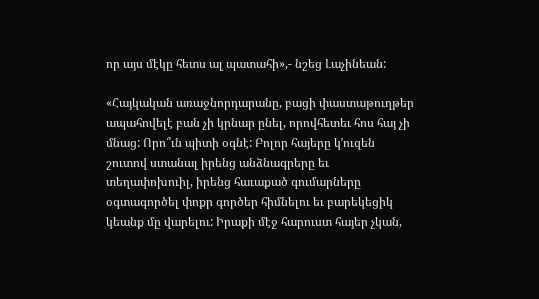որ այս մէկը հետս ալ պատահի»,- նշեց Լաչինեան:

«Հայկական առաջնորդարանը, բացի փաստաթուղթեր ապահովելէ բան չի կրնար ընել, որովհետեւ հոս հայ չի մնաց: Որո՞ւն պիտի օգնէ: Բոլոր հայերը կ′ուզեն շուտով ստանալ իրենց անձնագրերը եւ տեղափոխուիլ, իրենց հաւաքած գումարները օգտագործել փոքր գործեր հիմնելու եւ բարեկեցիկ կեանք մը վարելու: Իրաքի մէջ հարուստ հայեր չկան,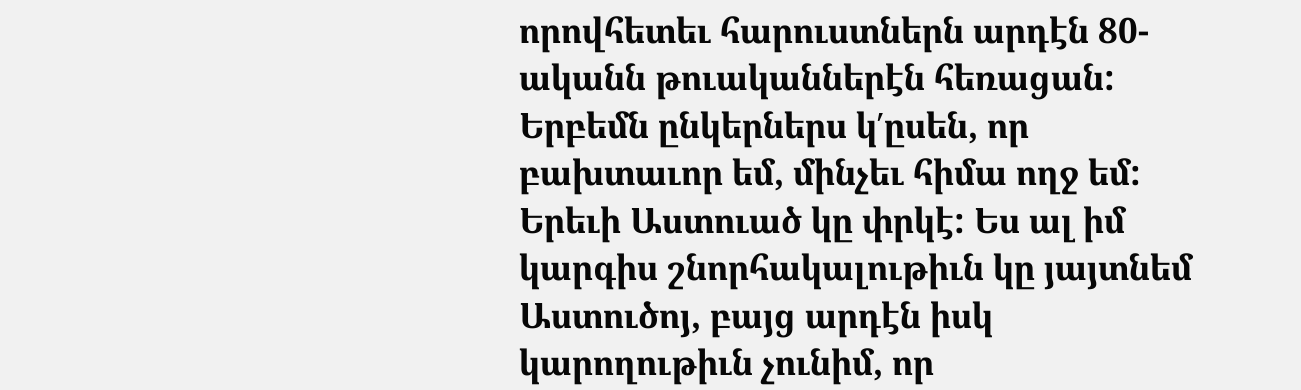որովհետեւ հարուստներն արդէն 80-ականն թուականներէն հեռացան: Երբեմն ընկերներս կ′ըսեն, որ բախտաւոր եմ, մինչեւ հիմա ողջ եմ: Երեւի Աստուած կը փրկէ: Ես ալ իմ կարգիս շնորհակալութիւն կը յայտնեմ Աստուծոյ, բայց արդէն իսկ կարողութիւն չունիմ, որ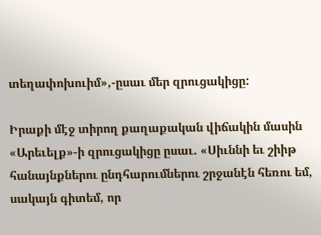տեղափոխուիմ»,-ըսաւ մեր զրուցակիցը:

Իրաքի մէջ տիրող քաղաքական վիճակին մասին «Արեւելք»-ի զրուցակիցը ըսաւ. «Սիւննի եւ շիիթ հանայնքներու ընդհարումներու շրջանէն հեռու եմ, սակայն գիտեմ, որ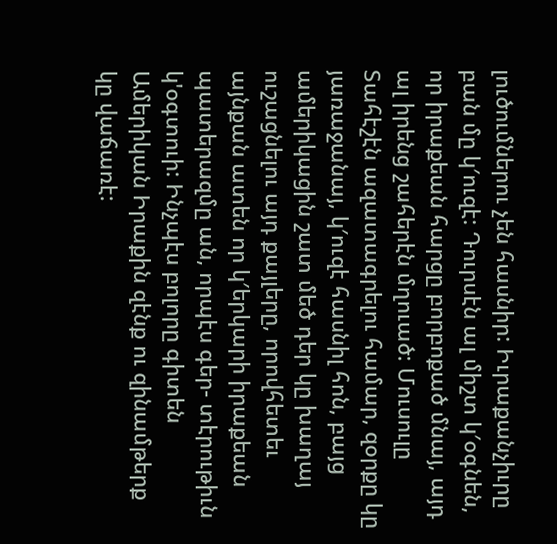լուծումներու չեն հասնիր: Իւրաքանչիւրը բան մը կ′ուզէ: Դուրսէն ալ միշտ կ′օգնեն, որ իրաքեան հարցը բորբոքած մնայ, այդ ալ իրենց շահերէն մղուած: Մուսուլը Տահէշէն ազատագրելու համար, զօրքը կը յառաջանայ, կ′ուզէ հասնիլ հոն, բայց ամերիկացին շատ մեծ դեր կը խաղայ ուշացնելու այդ քայլերը, որովհետեւ այնքան ատեն որ կ′երկարի իրաքեան պատերազմը ան, որպէս գեր- տէրութիւն կ'օգտուի: Ինչպէս բոլորը գիտեն Ամերիկան Իրաքին զէնք ու զինամթերք կը վաճառէ: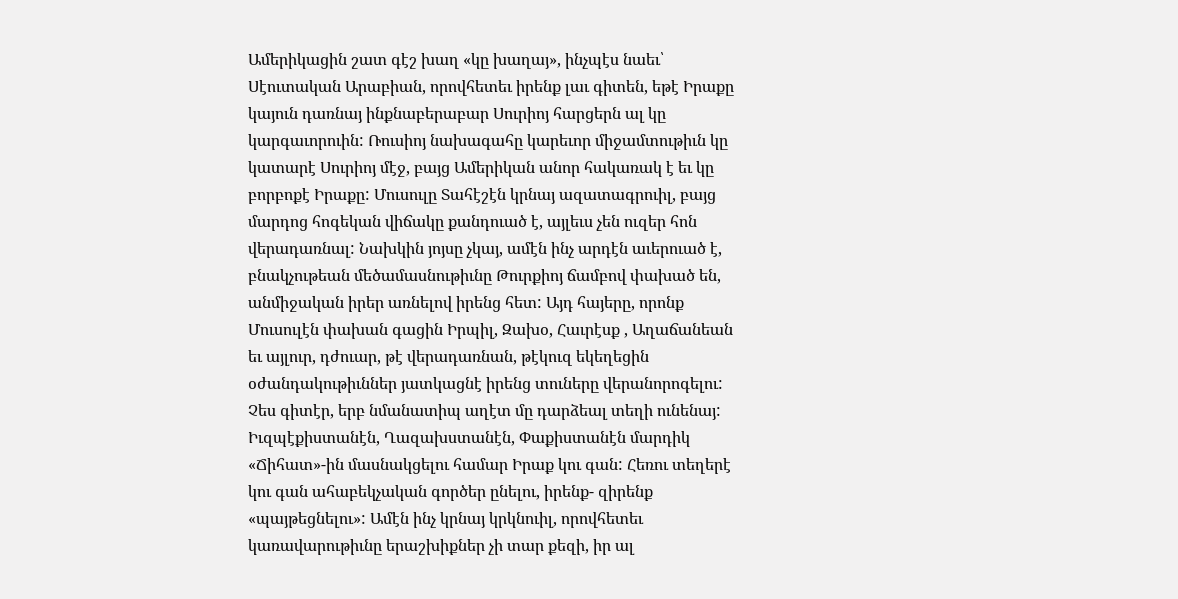Ամերիկացին շատ գէշ խաղ «կը խաղայ», ինչպէս նաեւ՝ Սէուտական Արաբիան, որովհետեւ իրենք լաւ գիտեն, եթէ Իրաքը կայուն դառնայ ինքնաբերաբար Սուրիոյ հարցերն ալ կը կարգաւորուին: Ռուսիոյ նախագահը կարեւոր միջամտութիւն կը կատարէ Սուրիոյ մէջ, բայց Ամերիկան անոր հակառակ է եւ կը բորբոքէ Իրաքը: Մուսուլը Տահէշէն կրնայ ազատագրուիլ, բայց մարդոց հոգեկան վիճակը քանդուած է, այլեւս չեն ուզեր հոն վերադառնալ: Նախկին յոյսը չկայ, ամէն ինչ արդէն աւերուած է, բնակչութեան մեծամասնութիւնը Թուրքիոյ ճամբով փախած են, անմիջական իրեր առնելով իրենց հետ: Այդ հայերը, որոնք Մուսուլէն փախան գացին Իրպիլ, Զախօ, Հաւրէսք , Աղաճանեան եւ այլուր, դժուար, թէ վերադառնան, թէկուզ եկեղեցին օժանդակութիւններ յատկացնէ իրենց տուները վերանորոգելու: Չես գիտէր, երբ նմանատիպ աղէտ մը դարձեալ տեղի ունենայ: Իւզպէքիստանէն, Ղազախստանէն, Փաքիստանէն մարդիկ «Ճիհատ»-ին մասնակցելու համար Իրաք կու գան: Հեռու տեղերէ կու գան ահաբեկչական գործեր ընելու, իրենք- զիրենք «պայթեցնելու»: Ամէն ինչ կրնայ կրկնուիլ, որովհետեւ կառավարութիւնը երաշխիքներ չի տար քեզի, իր ալ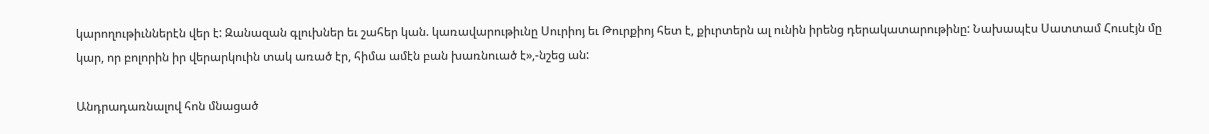կարողութիւններէն վեր է: Զանազան գլուխներ եւ շահեր կան. կառավարութիւնը Սուրիոյ եւ Թուրքիոյ հետ է, քիւրտերն ալ ունին իրենց դերակատարութինը: Նախապէս Սատտամ Հուսէյն մը կար, որ բոլորին իր վերարկուին տակ առած էր, հիմա ամէն բան խառնուած է»,-նշեց ան:

Անդրադառնալով հոն մնացած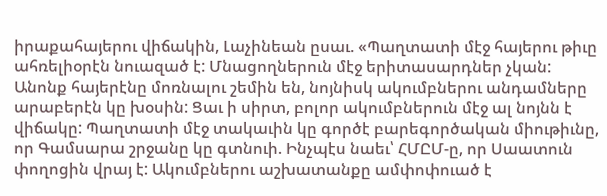իրաքահայերու վիճակին, Լաչինեան ըսաւ. «Պաղտատի մէջ հայերու թիւը ահռելիօրէն նուազած է: Մնացողներուն մէջ երիտասարդներ չկան: Անոնք հայերէնը մոռնալու շեմին են, նոյնիսկ ակումբներու անդամները արաբերէն կը խօսին: Ցաւ ի սիրտ, բոլոր ակումբներուն մէջ ալ նոյնն է վիճակը: Պաղտատի մէջ տակաւին կը գործէ բարեգործական միութիւնը, որ Գամսարա շրջանը կը գտնուի. Ինչպէս նաեւ՝ ՀՄԸՄ-ը, որ Սաատուն փողոցին վրայ է: Ակումբներու աշխատանքը ամփոփուած է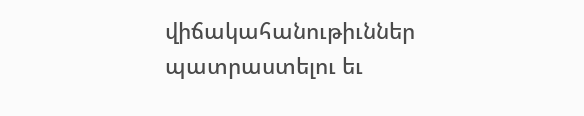վիճակահանութիւններ պատրաստելու եւ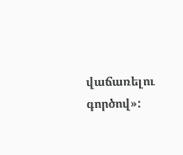վաճառելու գործով»: